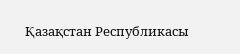Қазақстан Республикасы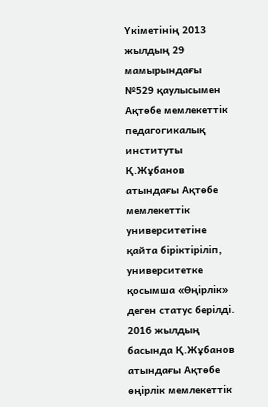Үкіметінің 2013 жылдың 29 мамырындағы №529 қаулысымен Ақтөбе мемлекеттік педагогикалық институты Қ.Жұбанов атындағы Ақтөбе мемлекеттік университетіне қайта біріктіріліп, университетке қосымша «Өңірлік» деген статус берілді.
2016 жылдың басында Қ.Жұбанов атындағы Ақтөбе өңірлік мемлекеттік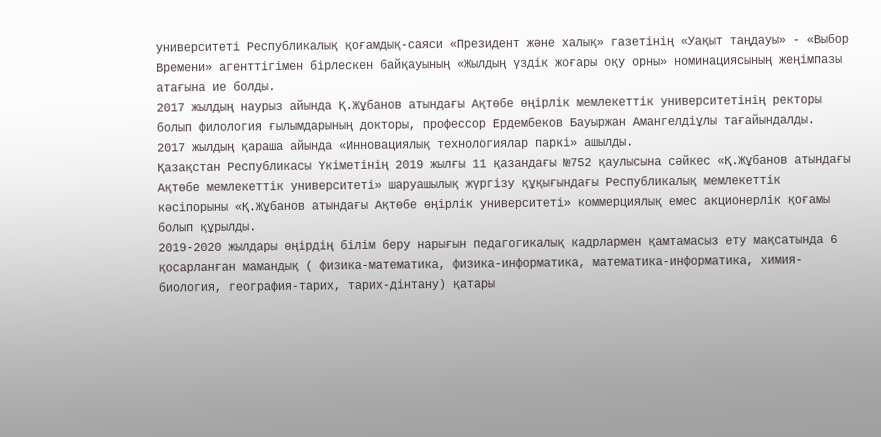университеті Республикалық қоғамдық-саяси «Президент және халық» газетінің «Уақыт таңдауы» - «Выбор Времени» агенттігімен бірлескен байқауының «Жылдың үздік жоғары оқу орны» номинациясының жеңімпазы атағына ие болды.
2017 жылдың наурыз айында Қ.Жұбанов атындағы Ақтөбе өңірлік мемлекеттік университетінің ректоры болып филология ғылымдарының докторы, профессор Ердембеков Бауыржан Амангелдіұлы тағайындалды.
2017 жылдың қараша айында «Инновациялық технологиялар паркі» ашылды.
Қазақстан Республикасы Үкіметінің 2019 жылғы 11 қазандағы №752 қаулысына сәйкес «Қ.Жұбанов атындағы Ақтөбе мемлекеттік университеті» шаруашылық жүргізу құқығындағы Республикалық мемлекеттік кәсіпорыны «Қ.Жұбанов атындағы Ақтөбе өңірлік университеті» коммерциялық емес акционерлік қоғамы болып құрылды.
2019-2020 жылдары өңірдің білім беру нарығын педагогикалық кадрлармен қамтамасыз ету мақсатында 6 қосарланған мамандық ( физика-математика, физика-информатика, математика-информатика, химия-биология, география-тарих, тарих-дінтану) қатары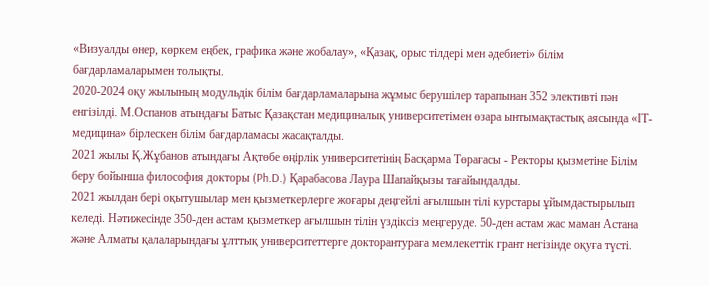«Визуалды өнер, көркем еңбек, графика және жобалау», «Қазақ, орыс тілдері мен әдебиеті» білім бағдарламаларымен толықты.
2020-2024 оқу жылының модульдік білім бағдарламаларына жұмыс берушілер тарапынан 352 элективті пән енгізілді. М.Оспанов атындағы Батыс Қазақстан медициналық университетімен өзара ынтымақтастық аясында «ІТ-медицина» бірлескен білім бағдарламасы жасақталды.
2021 жылы Қ.Жұбанов атындағы Ақтөбе өңірлік университетінің Басқарма Төрағасы - Ректоры қызметіне Білім беру бойынша философия докторы (Ph.D.) Қарабасова Лаура Шапайқызы тағайындалды.
2021 жылдан бері оқытушылар мен қызметкерлерге жоғары деңгейлі ағылшын тілі курстары ұйымдастырылып келеді. Нәтижесінде 350-ден астам қызметкер ағылшын тілін үздіксіз меңгеруде. 50-ден астам жас маман Астана және Алматы қалаларындағы ұлттық университеттерге докторантураға мемлекеттік грант негізінде оқуға түсті.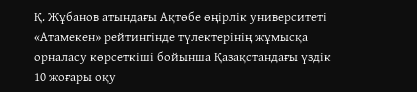Қ. Жұбанов атындағы Ақтөбе өңірлік университеті «Атамекен» рейтингінде түлектерінің жұмысқа орналасу көрсеткіші бойынша Қазақстандағы үздік 10 жоғары оқу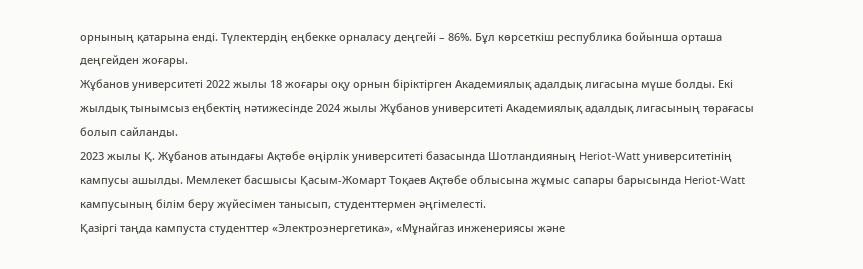орнының қатарына енді. Түлектердің еңбекке орналасу деңгейі – 86%. Бұл көрсеткіш республика бойынша орташа деңгейден жоғары.
Жұбанов университеті 2022 жылы 18 жоғары оқу орнын біріктірген Академиялық адалдық лигасына мүше болды. Екі жылдық тынымсыз еңбектің нәтижесінде 2024 жылы Жұбанов университеті Академиялық адалдық лигасының төрағасы болып сайланды.
2023 жылы Қ. Жұбанов атындағы Ақтөбе өңірлік университеті базасында Шотландияның Heriot-Watt университетінің кампусы ашылды. Мемлекет басшысы Қасым-Жомарт Тоқаев Ақтөбе облысына жұмыс сапары барысында Heriot-Watt кампусының білім беру жүйесімен танысып, студенттермен әңгімелесті.
Қазіргі таңда кампуста студенттер «Электроэнергетика», «Мұнайгаз инженериясы және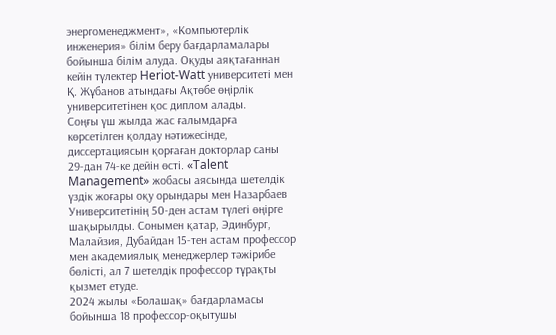энергоменеджмент», «Компьютерлік инженерия» білім беру бағдарламалары бойынша білім алуда. Оқуды аяқтағаннан кейін түлектер Heriot-Watt университеті мен Қ. Жұбанов атындағы Ақтөбе өңірлік университетінен қос диплом алады.
Соңғы үш жылда жас ғалымдарға көрсетілген қолдау нәтижесінде, диссертациясын қорғаған докторлар саны 29-дан 74-ке дейін өсті. «Talent Management» жобасы аясында шетелдік үздік жоғары оқу орындары мен Назарбаев Университетінің 50-ден астам түлегі өңірге шақырылды. Сонымен қатар, Эдинбург, Малайзия, Дубайдан 15-тен астам профессор мен академиялық менеджерлер тәжірибе бөлісті, ал 7 шетелдік профессор тұрақты қызмет етуде.
2024 жылы «Болашақ» бағдарламасы бойынша 18 профессор-оқытушы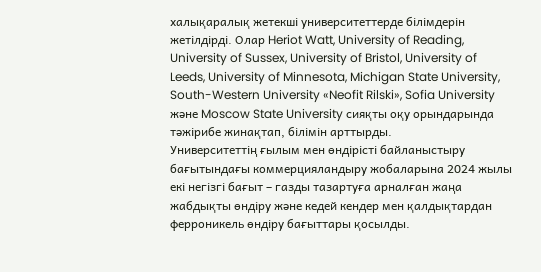халықаралық жетекші университеттерде білімдерін жетілдірді. Олар Heriot Watt, University of Reading, University of Sussex, University of Bristol, University of Leeds, University of Minnesota, Michigan State University, South-Western University «Neofit Rilski», Sofia University және Moscow State University сияқты оқу орындарында тәжірибе жинақтап, білімін арттырды.
Университеттің ғылым мен өндірісті байланыстыру бағытындағы коммерцияландыру жобаларына 2024 жылы екі негізгі бағыт – газды тазартуға арналған жаңа жабдықты өндіру және кедей кендер мен қалдықтардан ферроникель өндіру бағыттары қосылды.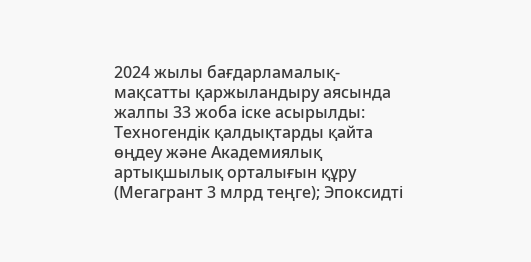2024 жылы бағдарламалық-мақсатты қаржыландыру аясында жалпы 33 жоба іске асырылды: Техногендік қалдықтарды қайта өңдеу және Академиялық артықшылық орталығын құру (Мегагрант 3 млрд теңге); Эпоксидті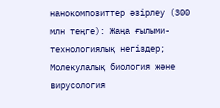нанокомпозиттер әзірлеу (300 млн теңге): Жаңа ғылыми-технологиялық негіздер; Молекулалық биология және вирусология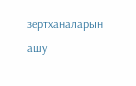зертханаларын ашу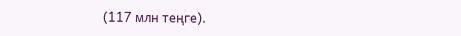(117 млн теңге).